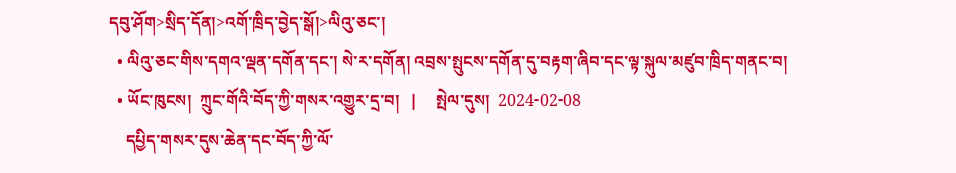དབུ་ཤོག>སྲིད་དོན།>འགོ་ཁྲིད་བྱེད་སྒོ།>ལིའུ་ཅང་།
  • ལིའུ་ཅང་གིས་དགའ་ལྡན་དགོན་དང་། སེ་ར་དགོན། འབྲས་སྤུངས་དགོན་དུ་བརྟག་ཞིབ་དང་ལྟ་སྐུལ་མཛུབ་ཁྲིད་གནང་བ།
  • ཡོང་ཁུངས།  ཀྲུང་གོའི་བོད་ཀྱི་གསར་འགྱུར་དྲ་བ།   |     སྤེལ་དུས།  2024-02-08
    དཔྱིད་གསར་དུས་ཆེན་དང་བོད་ཀྱི་ལོ་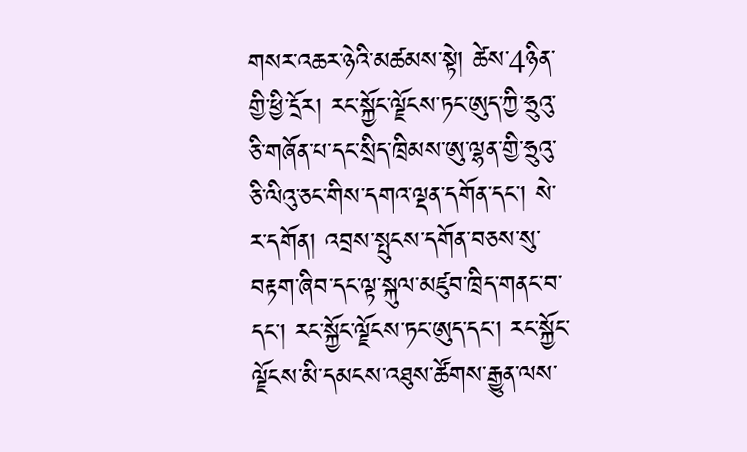གསར་འཆར་ཉེའི་མཚམས་སྟེ། ཚེས་4ཉིན་གྱི་ཕྱི་དྲོར། རང་སྐྱོང་ལྗོངས་ཏང་ཨུད་ཀྱི་ཧྲུའུ་ཅི་གཞོན་པ་དང་སྲིད་ཁྲིམས་ཨུ་ལྷན་གྱི་ཧྲུའུ་ཅི་ལིའུ་ཅང་གིས་དགའ་ལྡན་དགོན་དང་། སེ་ར་དགོན། འབྲས་སྤུངས་དགོན་བཅས་སུ་བརྟག་ཞིབ་དང་ལྟ་སྐུལ་མཛུབ་ཁྲིད་གནང་བ་དང་། རང་སྐྱོང་ལྗོངས་ཏང་ཨུད་དང་། རང་སྐྱོང་ལྗོངས་མི་དམངས་འཐུས་ཚོགས་རྒྱུན་ལས་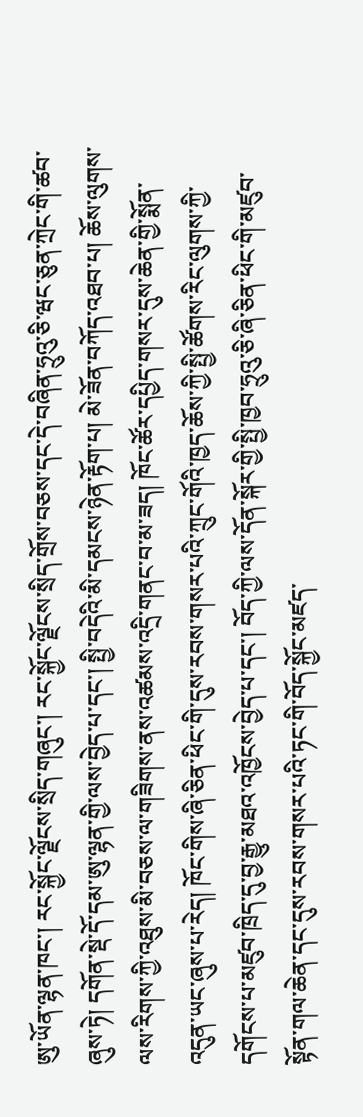ཨུ་ཡོན་ལྷན་ཁང་། རང་སྐྱོང་ལྗོངས་སྲིད་གཞུང་། རང་སྐྱོང་ལྗོངས་སྲིད་གྲོས་བཅས་དང་དེ་བཞིན་ཧྲུའུ་ཅི་ཝང་ཅུན་ཀྲེང་གི་ཚབ་ཞུས་ཏེ། དགོན་སྡེ་དོ་དམ་ཨུ་ལྷན་གྱི་ལས་བྱེད་པ་དང་། སྤྱི་བདེའི་མི་དམངས་ཉེན་རྟོག་པ། མེ་ཟོན་བཀོད་འཐབ་པ། ཆོས་ལུགས་ལས་རིགས་ཀྱི་འཐུས་མི་བཅས་ལ་གཟིགས་ནས་འཚམས་འདྲི་གནང་བ་མ་ཟད། ཁོང་ཚོར་དཔྱིད་གསར་དུས་ཆེན་གྱི་སྨོན་འདུན་ཡང་ཞུས་པ་རེད། ཁོང་གིས་ཞི་ཅིན་ཕིང་གི་དུས་རབས་གསར་པའི་ཀྲུང་གོའི་ཁྱད་ཆོས་ཀྱི་སྤྱི་ཚོགས་རིང་ལུགས་ཀྱི་དགོངས་པ་མཛུབ་ཁྲིད་དུ་བྱ་རྒྱུ་མཐའ་འཁྱོངས་བྱེད་པ་དང་། བོད་ཀྱི་ལས་དོན་སྐོར་གྱི་སྤྱི་ཁྱབ་ཧྲུའུ་ཅི་ཞི་ཅིན་ཕིང་གི་མཛུབ་སྟོན་གལ་ཆེན་དང་དུས་རབས་གསར་པའི་ཏང་གི་བོད་སྐྱོང་མཛད་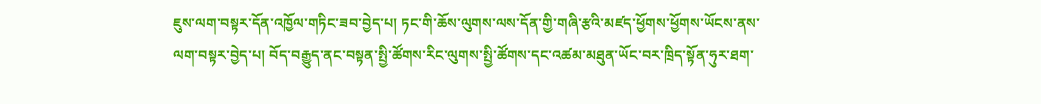ཇུས་ལག་བསྟར་དོན་འཁྱོལ་གཏིང་ཟབ་བྱེད་པ། ཏང་གི་ཆོས་ལུགས་ལས་དོན་གྱི་གཞི་རྩའི་མཛད་ཕྱོགས་ཕྱོགས་ཡོངས་ནས་ལག་བསྟར་བྱེད་པ། བོད་བརྒྱུད་ནང་བསྟན་སྤྱི་ཚོགས་རིང་ལུགས་སྤྱི་ཚོགས་དང་འཚམ་མཐུན་ཡོང་བར་ཁྲིད་སྟོན་ཧུར་ཐག་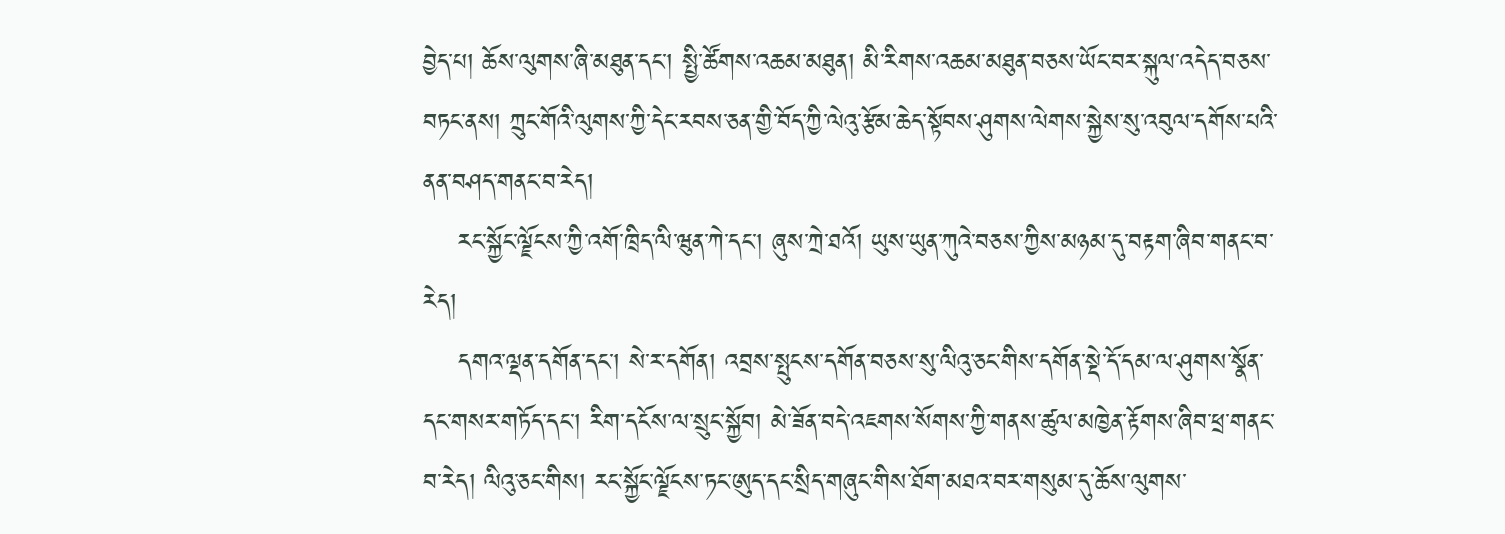བྱེད་པ། ཆོས་ལུགས་ཞི་མཐུན་དང་། སྤྱི་ཚོགས་འཆམ་མཐུན། མི་རིགས་འཆམ་མཐུན་བཅས་ཡོང་བར་སྐུལ་འདེད་བཅས་བཏང་ནས། ཀྲུང་གོའི་ལུགས་ཀྱི་དེང་རབས་ཅན་གྱི་བོད་ཀྱི་ལེའུ་རྩོམ་ཆེད་སྟོབས་ཤུགས་ལེགས་སྐྱེས་སུ་འབུལ་དགོས་པའི་ནན་བཤད་གནང་བ་རེད།
    རང་སྐྱོང་ལྗོངས་ཀྱི་འགོ་ཁྲིད་ལི་ཝུན་ཀེ་དང་། ཞུས་ཀྲེ་ཐའོ། ཡུས་ཡུན་ཀུའེ་བཅས་ཀྱིས་མཉམ་དུ་བརྟག་ཞིབ་གནང་བ་རེད།
    དགའ་ལྡན་དགོན་དང་། སེ་ར་དགོན། འབྲས་སྤུངས་དགོན་བཅས་སུ་ལིའུ་ཅང་གིས་དགོན་སྡེ་དོ་དམ་ལ་ཤུགས་སྣོན་དང་གསར་གཏོད་དང་། རིག་དངོས་ལ་སྲུང་སྐྱོབ། མེ་ཟོན་བདེ་འཇགས་སོགས་ཀྱི་གནས་ཚུལ་མཁྱེན་རྟོགས་ཞིབ་ཕྲ་གནང་བ་རེད། ལིའུ་ཅང་གིས། རང་སྐྱོང་ལྗོངས་ཏང་ཨུད་དང་སྲིད་གཞུང་གིས་ཐོག་མཐའ་བར་གསུམ་དུ་ཆོས་ལུགས་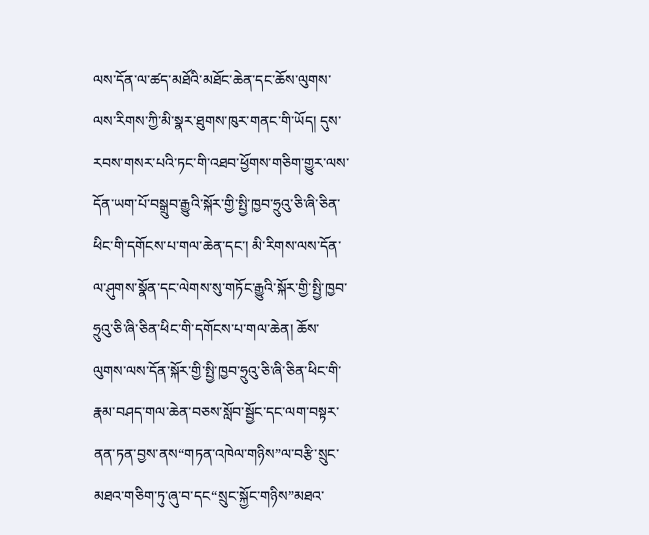ལས་དོན་ལ་ཚད་མཐོའི་མཐོང་ཆེན་དང་ཆོས་ལུགས་ལས་རིགས་ཀྱི་མི་སྣར་ཐུགས་ཁུར་གནང་གི་ཡོད། དུས་རབས་གསར་པའི་ཏང་གི་འཐབ་ཕྱོགས་གཅིག་གྱུར་ལས་དོན་ཡག་པོ་བསྒྲུབ་རྒྱུའི་སྐོར་གྱི་སྤྱི་ཁྱབ་ཧྲུའུ་ཅི་ཞི་ཅིན་ཕིང་གི་དགོངས་པ་གལ་ཆེན་དང་། མི་རིགས་ལས་དོན་ལ་ཤུགས་སྣོན་དང་ལེགས་སུ་གཏོང་རྒྱུའི་སྐོར་གྱི་སྤྱི་ཁྱབ་ཧྲུའུ་ཅི་ཞི་ཅིན་ཕིང་གི་དགོངས་པ་གལ་ཆེན། ཆོས་ལུགས་ལས་དོན་སྐོར་གྱི་སྤྱི་ཁྱབ་ཧྲུའུ་ཅི་ཞི་ཅིན་ཕིང་གི་རྣམ་བཤད་གལ་ཆེན་བཅས་སློབ་སྦྱོང་དང་ལག་བསྟར་ནན་ཏན་བྱས་ནས“གཏན་འཁེལ་གཉིས”ལ་བརྩི་སྲུང་མཐའ་གཅིག་ཏུ་ཞུ་བ་དང“སྲུང་སྐྱོང་གཉིས”མཐའ་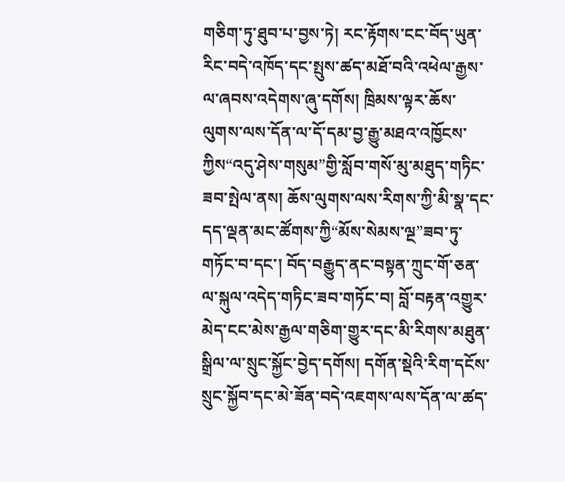གཅིག་ཏུ་ཐུབ་པ་བྱས་ཏེ། རང་རྟོགས་ངང་བོད་ཡུན་རིང་བདེ་འཁོད་དང་སྤུས་ཚད་མཐོ་བའི་འཕེལ་རྒྱས་ལ་ཞབས་འདེགས་ཞུ་དགོས། ཁྲིམས་ལྟར་ཆོས་ལུགས་ལས་དོན་ལ་དོ་དམ་བྱ་རྒྱུ་མཐའ་འཁྱོངས་ཀྱིས“འདུ་ཤེས་གསུམ”གྱི་སློབ་གསོ་མུ་མཐུད་གཏིང་ཟབ་སྤེལ་ནས། ཆོས་ལུགས་ལས་རིགས་ཀྱི་མི་སྣ་དང་དད་ལྡན་མང་ཚོགས་ཀྱི“མོས་སེམས་ལྔ”ཟབ་ཏུ་གཏོང་བ་དང་། བོད་བརྒྱུད་ནང་བསྟན་ཀྲུང་གོ་ཅན་ལ་སྐུལ་འདེད་གཏིང་ཟབ་གཏོང་བ། བློ་བརྟན་འགྱུར་མེད་ངང་མེས་རྒྱལ་གཅིག་གྱུར་དང་མི་རིགས་མཐུན་སྒྲིལ་ལ་སྲུང་སྐྱོང་བྱེད་དགོས། དགོན་སྡེའི་རིག་དངོས་སྲུང་སྐྱོབ་དང་མེ་ཟོན་བདེ་འཇགས་ལས་དོན་ལ་ཚད་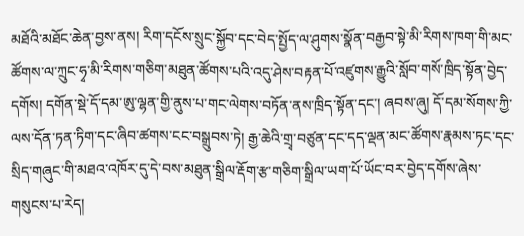མཐོའི་མཐོང་ཆེན་བྱས་ནས། རིག་དངོས་སྲུང་སྐྱོབ་དང་བེད་སྤྱོད་ལ་ཤུགས་སྣོན་བརྒྱབ་སྟེ་མི་རིགས་ཁག་གི་མང་ཚོགས་ལ་ཀྲུང་ཧྭ་མི་རིགས་གཅིག་མཐུན་ཚོགས་པའི་འདུ་ཤེས་བརྟན་པོ་འཛུགས་རྒྱུའི་སློབ་གསོ་ཁྲིད་སྟོན་བྱེད་དགོས། དགོན་སྡེ་དོ་དམ་ཨུ་ལྷན་གྱི་ནུས་པ་གང་ལེགས་བཏོན་ནས་ཁྲིད་སྟོན་དང་། ཞབས་ཞུ། དོ་དམ་སོགས་ཀྱི་ལས་དོན་ཏན་ཏིག་དང་ཞིབ་ཚགས་ངང་བསྒྲུབས་ཏེ། རྒྱ་ཆེའི་གྲྭ་བཙུན་དང་དད་ལྡན་མང་ཚོགས་རྣམས་ཏང་དང་སྲིད་གཞུང་གི་མཐའ་འཁོར་དུ་དེ་བས་མཐུན་སྒྲིལ་རྡོག་རྩ་གཅིག་སྒྲིལ་ཡག་པོ་ཡོང་བར་བྱེད་དགོས་ཞེས་གསུངས་པ་རེད།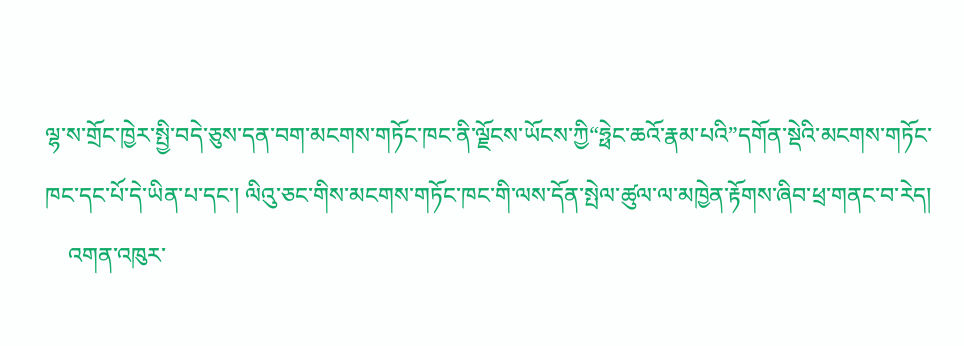ལྷ་ས་གྲོང་ཁྱེར་སྤྱི་བདེ་ཅུས་དན་བག་མངགས་གཏོང་ཁང་ནི་ལྗོངས་ཡོངས་ཀྱི“ཧྥེང་ཆའོ་རྣམ་པའི”དགོན་སྡེའི་མངགས་གཏོང་ཁང་དང་པོ་དེ་ཡིན་པ་དང་། ལིའུ་ཅང་གིས་མངགས་གཏོང་ཁང་གི་ལས་དོན་སྤེལ་ཚུལ་ལ་མཁྱེན་རྟོགས་ཞིབ་ཕྲ་གནང་བ་རེད།
    འགན་འཁུར་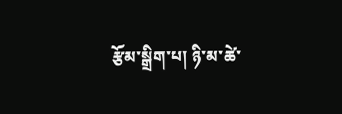རྩོམ་སྒྲིག་པ། ཉི་མ་ཚེ་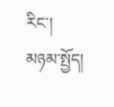རིང་།
མཉམ་སྤྱོད།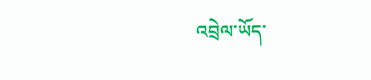འབྲེལ་ཡོད་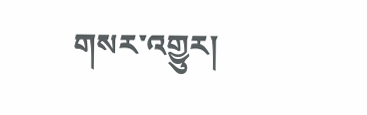གསར་འགྱུར།